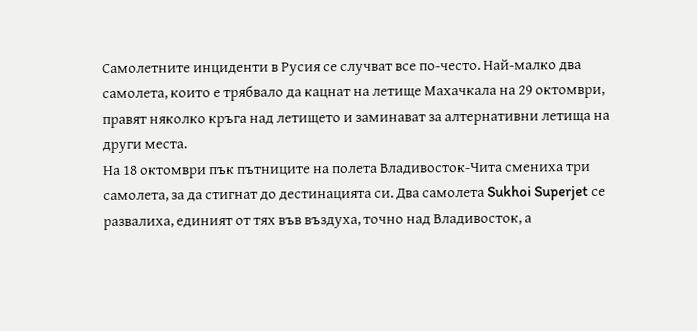Самолетните инциденти в Русия се случват все по-често. Най-малко два самолета, които е трябвало да кацнат на летище Махачкала на 29 октомври, правят няколко кръга над летището и заминават за алтернативни летища на други места.
На 18 октомври пък пътниците на полета Владивосток-Чита смениха три самолета, за да стигнат до дестинацията си. Два самолета Sukhoi Superjet се развалиха, единият от тях във въздуха, точно над Владивосток, а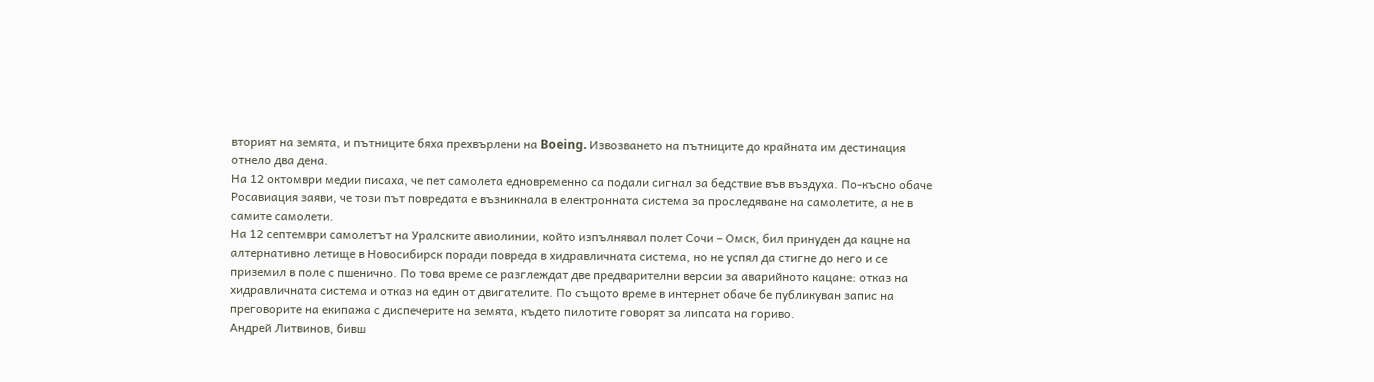вторият на земята, и пътниците бяха прехвърлени на Boeing. Извозването на пътниците до крайната им дестинация отнело два дена.
На 12 октомври медии писаха, че пет самолета едновременно са подали сигнал за бедствие във въздуха. По-късно обаче Росавиация заяви, че този път повредата е възникнала в електронната система за проследяване на самолетите, а не в самите самолети.
На 12 септември самолетът на Уралските авиолинии, който изпълнявал полет Сочи – Омск, бил принуден да кацне на алтернативно летище в Новосибирск поради повреда в хидравличната система, но не успял да стигне до него и се приземил в поле с пшенично. По това време се разглеждат две предварителни версии за аварийното кацане: отказ на хидравличната система и отказ на един от двигателите. По същото време в интернет обаче бе публикуван запис на преговорите на екипажа с диспечерите на земята, където пилотите говорят за липсата на гориво.
Андрей Литвинов, бивш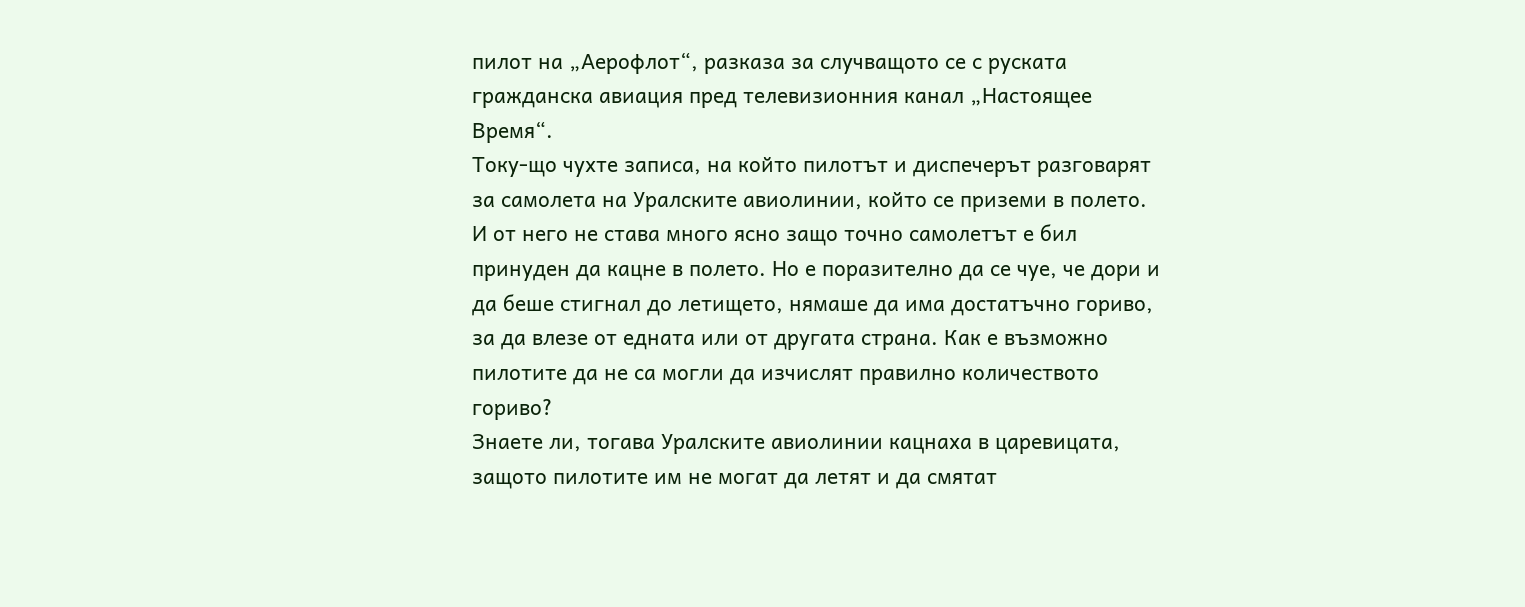пилот на „Аерофлот“, разказа за случващото се с руската гражданска авиация пред телевизионния канал „Настоящее Время“.
Току-що чухте записа, на който пилотът и диспечерът разговарят за самолета на Уралските авиолинии, който се приземи в полето. И от него не става много ясно защо точно самолетът е бил принуден да кацне в полето. Но е поразително да се чуе, че дори и да беше стигнал до летището, нямаше да има достатъчно гориво, за да влезе от едната или от другата страна. Как е възможно пилотите да не са могли да изчислят правилно количеството гориво?
Знаете ли, тогава Уралските авиолинии кацнаха в царевицата, защото пилотите им не могат да летят и да смятат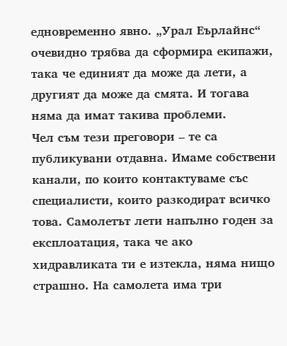едновременно явно. „Урал Еърлайнс“ очевидно трябва да сформира екипажи, така че единият да може да лети, а другият да може да смята. И тогава няма да имат такива проблеми.
Чел съм тези преговори – те са публикувани отдавна. Имаме собствени канали, по които контактуваме със специалисти, които разкодират всичко това. Самолетът лети напълно годен за експлоатация, така че ако хидравликата ти е изтекла, няма нищо страшно. На самолета има три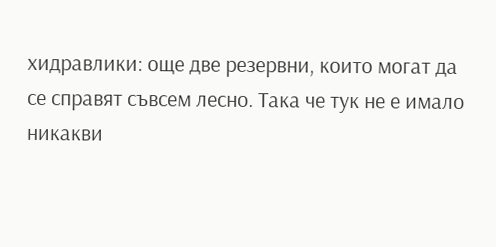хидравлики: още две резервни, които могат да се справят съвсем лесно. Така че тук не е имало никакви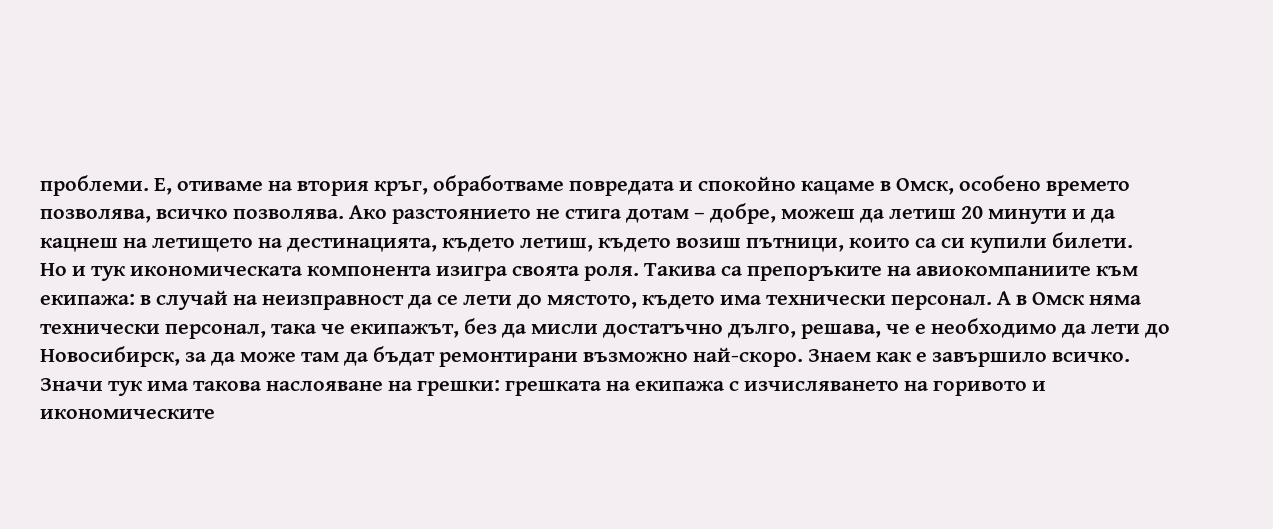проблеми. Е, отиваме на втория кръг, обработваме повредата и спокойно кацаме в Омск, особено времето позволява, всичко позволява. Ако разстоянието не стига дотам – добре, можеш да летиш 20 минути и да кацнеш на летището на дестинацията, където летиш, където возиш пътници, които са си купили билети.
Но и тук икономическата компонента изигра своята роля. Такива са препоръките на авиокомпаниите към екипажа: в случай на неизправност да се лети до мястото, където има технически персонал. А в Омск няма технически персонал, така че екипажът, без да мисли достатъчно дълго, решава, че е необходимо да лети до Новосибирск, за да може там да бъдат ремонтирани възможно най-скоро. Знаем как е завършило всичко.
Значи тук има такова наслояване на грешки: грешката на екипажа с изчисляването на горивото и икономическите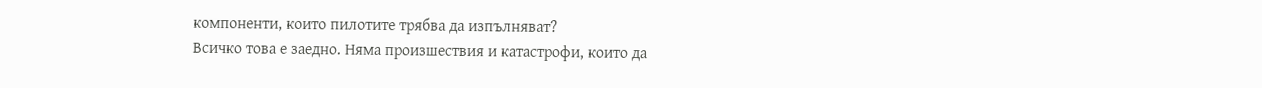компоненти, които пилотите трябва да изпълняват?
Всичко това е заедно. Няма произшествия и катастрофи, които да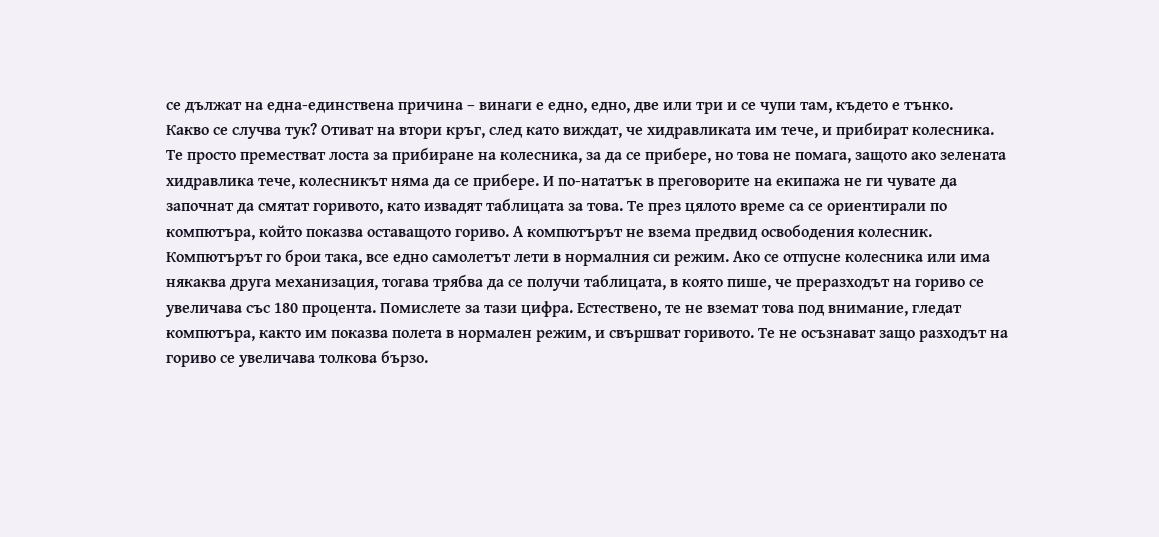се дължат на една-единствена причина – винаги е едно, едно, две или три и се чупи там, където е тънко.
Какво се случва тук? Отиват на втори кръг, след като виждат, че хидравликата им тече, и прибират колесника. Те просто преместват лоста за прибиране на колесника, за да се прибере, но това не помага, защото ако зелената хидравлика тече, колесникът няма да се прибере. И по-нататък в преговорите на екипажа не ги чувате да започнат да смятат горивото, като извадят таблицата за това. Те през цялото време са се ориентирали по компютъра, който показва оставащото гориво. А компютърът не взема предвид освободения колесник. Компютърът го брои така, все едно самолетът лети в нормалния си режим. Ако се отпусне колесника или има някаква друга механизация, тогава трябва да се получи таблицата, в която пише, че преразходът на гориво се увеличава със 180 процента. Помислете за тази цифра. Естествено, те не вземат това под внимание, гледат компютъра, както им показва полета в нормален режим, и свършват горивото. Те не осъзнават защо разходът на гориво се увеличава толкова бързо.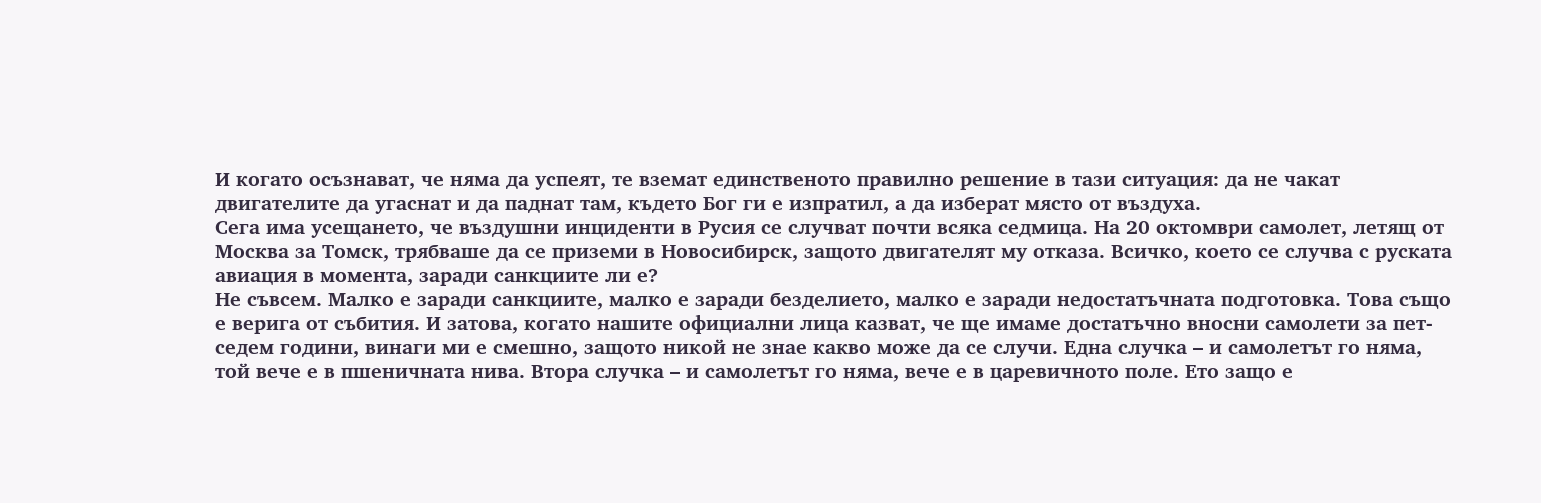И когато осъзнават, че няма да успеят, те вземат единственото правилно решение в тази ситуация: да не чакат двигателите да угаснат и да паднат там, където Бог ги е изпратил, а да изберат място от въздуха.
Сега има усещането, че въздушни инциденти в Русия се случват почти всяка седмица. На 20 октомври самолет, летящ от Москва за Томск, трябваше да се приземи в Новосибирск, защото двигателят му отказа. Всичко, което се случва с руската авиация в момента, заради санкциите ли е?
Не съвсем. Малко е заради санкциите, малко е заради безделието, малко е заради недостатъчната подготовка. Това също е верига от събития. И затова, когато нашите официални лица казват, че ще имаме достатъчно вносни самолети за пет-седем години, винаги ми е смешно, защото никой не знае какво може да се случи. Една случка – и самолетът го няма, той вече е в пшеничната нива. Втора случка – и самолетът го няма, вече е в царевичното поле. Ето защо е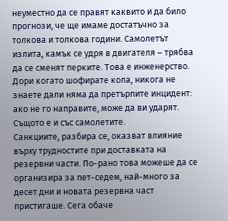неуместно да се правят каквито и да било прогнози, че ще имаме достатъчно за толкова и толкова години. Самолетът излита, камък се удря в двигателя – трябва да се сменят перките. Това е инженерство. Дори когато шофирате кола, никога не знаете дали няма да претърпите инцидент: ако не го направите, може да ви ударят. Същото е и със самолетите.
Санкциите, разбира се, оказват влияние върху трудностите при доставката на резервни части. По-рано това можеше да се организира за пет-седем, най-много за десет дни и новата резервна част пристигаше. Сега обаче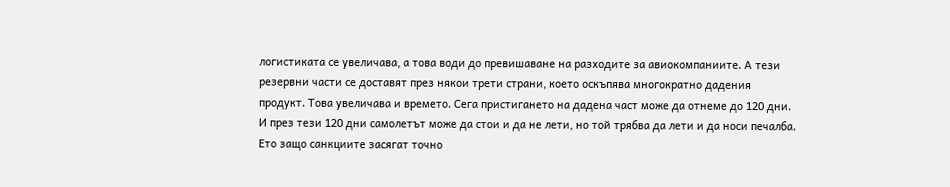логистиката се увеличава, а това води до превишаване на разходите за авиокомпаниите. А тези резервни части се доставят през някои трети страни, което оскъпява многократно дадения продукт. Това увеличава и времето. Сега пристигането на дадена част може да отнеме до 120 дни. И през тези 120 дни самолетът може да стои и да не лети, но той трябва да лети и да носи печалба. Ето защо санкциите засягат точно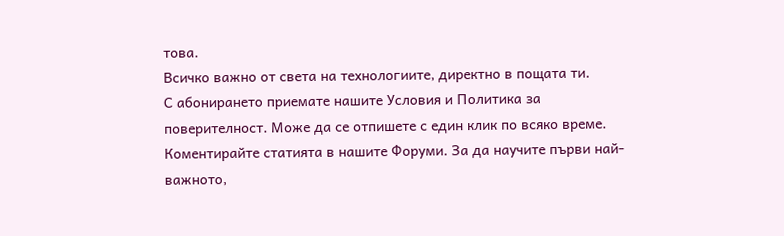това.
Всичко важно от света на технологиите, директно в пощата ти.
С абонирането приемате нашите Условия и Политика за поверителност. Може да се отпишете с един клик по всяко време.
Коментирайте статията в нашите Форуми. За да научите първи най-важното,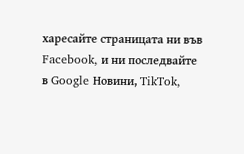харесайте страницата ни във Facebook, и ни последвайте в Google Новини, TikTok,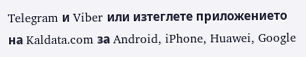Telegram и Viber или изтеглете приложението на Kaldata.com за Android, iPhone, Huawei, Google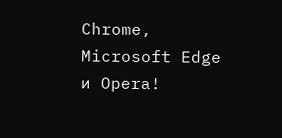Chrome, Microsoft Edge и Opera!